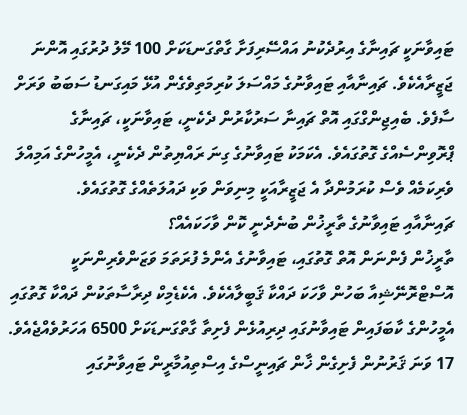ޓައިވާނަކީ ޗައިނާގެ އިރުދެކުނު އައްސޭރިފަށާ ގާތްގަނޑަކަށް 100 މޭލު ދުރުގައި އޮންނަ ޖަޒީރާއެކެވެ. ޗައިނާއާއި ޓައިވާނުގެ މައްސަލަ ކުރިމަތިވެގެން އުޅޭ މައިގަނޑު ސަބަބު ވަރަށް ސާފެވެ. ބެއިޖިންގްގައި އޮތް ޗައިނާ ސަރުކާރުން ދެކެނީ، ޓައިވާނަކީ، ޗައިނާގެ ޕްރޮވިންސެއްގެ ގޮތުގައެވެ. އެކަމަކު ޓައިވާނުގެ ގިނަ ރައްޔިތުން ދެކެނީ، އެމީހުންގެ އަމިއްލަ ވެރިކަމެއް ވެސް ކުރަމުންދާ އެ ޖަޒީރާއަކީ މިނިވަން ވަކި ދައުލަތެއްގެ ގޮތުގައެވެ.
ޗައިނާއާއި ޓައިވާނުގެ ތާރީޚުން ބުނެދެނީ ކޮން ވާހަކައެއް؟
ތާރީޚުން ފެންނަން އޮތް ގޮތުގައި، ޓައިވާނުގެ އެންމެ ފުރަތަމަ ވަޒަންވެރިންނަކީ އޮސްޓްރޮނޭޝިއާ ބަހުން ވާހަކަ ދައްކާ ޤަބީލާއެކެވެ. އެކެޑެމިކް ދިރާސާތަކުން ދައްކާ ގޮތުގައި އެމީހުންގެ ކާބަފައިން ޓައިވާނުގައި ދިރިއުޅެން ފެށިތާ ގާތްގަނޑަކަށް 6500 އަހަރުވެއްޖެއެވެ. 17 ވަނަ ޤަރުނުން ފެށިގެން ޚާން ޗައިނީސްގެ އިސްތިއުމާރީން ޓައިވާނުގައި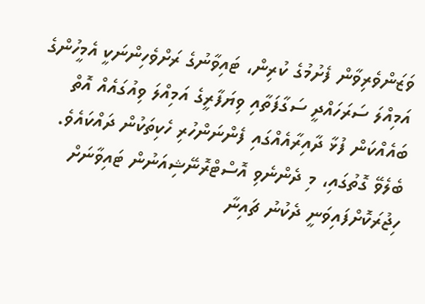ވަޒަންވެރިވާން ފެށުމުގެ ކުރިން، ޓައިވާނުގެ ރަށްވެހިންނަކީ އެމީހުންގެ އަމިއްލަ ސަރަހައްދީ ސަގާފަތާއި ވިޔަފާރީގެ އަމިއްލަ ވިއުގައެއް އޮތް ބައެއްކަން ފުޅާ ދާއިރާއެއްގައި ފެންނަންހުރި ހެކިތަކުން ދައްކައެވެ. ބެލެވޭ ގޮތުގައި، މި ދެންނެވި އޮސްޓްރޮނޭޝިއަނުން ޓައިވާނަށް ހިޖުރަކޮށްފައިވަނީ ދެކުނު ޗައިނާ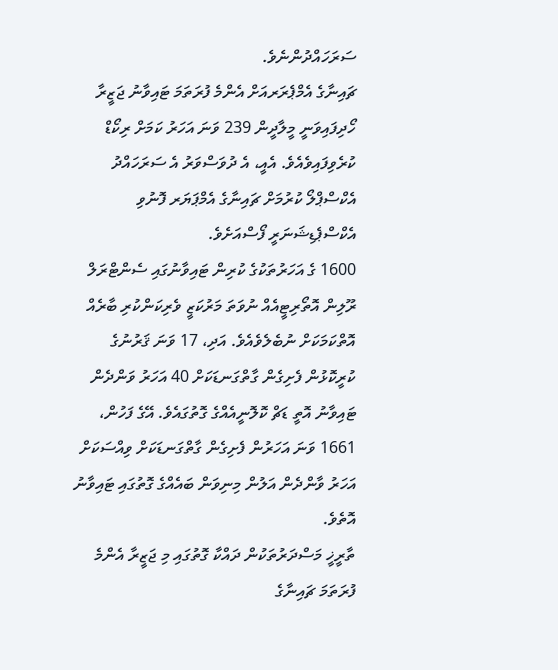ސަރަހައްދުންނެވެ.
ޗައިނާގެ އެމްޕެރަރއަށް އެންމެ ފުރަތަމަ ޓައިވާނު ޖަޒީރާ ހޯދިފައިވަނީ މީލާދީން 239 ވަނަ އަހަރު ކަމަށް ރިކޯޑް ކުރެވިފައިވެއެވެ. އެއީ، އެ ދުވަސްވަރު އެ ސަރަހައްދު އެކްސްޕްލޯ ކުރުމަށް ޗައިނާގެ އެމްޕަޔަރ ފޮނުވި އެކްސްޕެޑިޝަނަރީ ފޯސްއަށެވެ.
1600 ގެ އަހަރުތަކުގެ ކުރިން ޓައިވާނުގައި ސެންޓްރަލް ރޫލިން އޮތޯރިޓީއެއް ނުވަތަ މަރުކަޒީ ވެރިކަންކުރި ބާރެއް އޮތްކަމަކަށް ނުބެލެވެއެވެ. އަދި، 17 ވަނަ ޤަރުނުގެ ކުރީކޮޅުން ފެށިގެން ގާތްގަނޑަކަށް 40 އަހަރު ވަންދެން ޓައިވާނު އޮތީ ޑަޗް ކޮލޮނީއެއްގެ ގޮތުގައެވެ. އޭގެ ފަހުން، 1661 ވަނަ އަހަރުން ފެށިގެން ގާތްގަނޑަކަށް ވިއްސަކަށް އަހަރު ވާންދެން އަލުން މިނިވަން ބައެއްގެ ގޮތުގައި ޓައިވާނު އޮތެވެ.
ތާރީޚީ މަސްދަރުތަކުން ދައްކާ ގޮތުގައި މި ޖަޒީރާ އެންމެ ފުރަތަމަ ޗައިނާގެ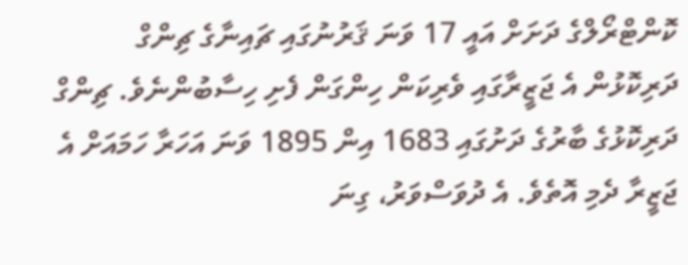ކޮންޓްރޯލްގެ ދަށަށް އައީ 17 ވަނަ ޤަރުނުގައި ޗައިނާގެ ޗިންގް ދަރިކޮޅުން އެ ޖަޒީރާގައި ވެރިކަން ހިންގަން ފެށި ހިސާބުންނެވެ. ޗިންގް ދަރިކޮޅުގެ ބާރުގެ ދަށުގައި 1683 އިން 1895 ވަނަ އަހަރާ ހަމައަށް އެ ޖަޒީރާ ދެމި އޮތެވެ. އެ ދުވަސްވަރު، ގިނަ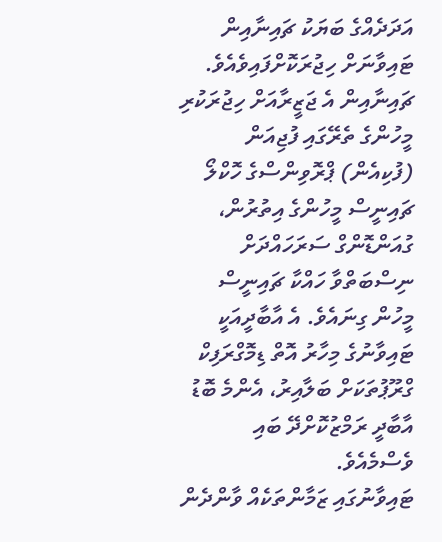އަދަދެއްގެ ބަޔަކު ޗައިނާއިން ޓައިވާނަށް ހިޖުރަކޮށްފައިވެއެވެ. ޗައިނާއިން އެ ޖަޒީރާއަށް ހިޖުރަކުރި މީހުންގެ ތެރޭގައި ފުޖިއަން (ފުކިއެން) ޕްރޮވިންސްގެ ހޮކްލޯ ޗައިނީސް މީހުންގެ އިތުރުން، ގުއަންޑޮންގް ސަރަހައްދަށް ނިސްބަތްވާ ހައްކާ ޗައިނީސް މީހުން ގިނައެވެ. އެ އާބާދީއަކީ ޓައިވާނުގެ މިހާރު އޮތް ޑިމޮގްރަފިކް ގްރޫޕުތަކަށް ބަލާއިރު، އެންމެ ބޮޑު އާބާދީ ރަމްޒުކޮށްދޭ ބައި ވެސްމެއެވެ.
ޓައިވާނުގައި ޒަމާންތަކެއް ވާންދެން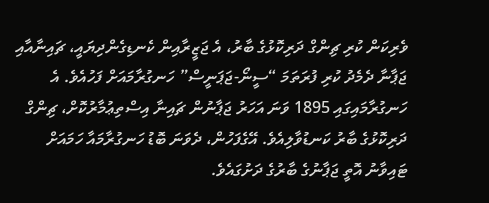ވެރިކަން ކުރި ޗިންގް ދަރިކޮޅުގެ ބާރު، އެ ޖަޒީރާއިން ކެނޑިގެންދިޔައީ، ޗައިނާއާއި ޖަޕާނާ ދެމެދު ކުރި ފުރަތަމަ “ސީނޯ-ޖަޕަނީސް” ހަނގުރާމައަށް ފަހުއެވެ. އެ ހަނގުރާމައިގައި 1895 ވަނަ އަހަރު ޖަޕާނުން ޗައިނާ އިސްތިޢުމާރުކޮށް، ޗިންގް ދަރިކޮޅުގެ ބާރު ކަނޑުވާލިއެވެ. އޭގެފަހުން، ދެވަނަ ބޮޑު ހަނގުރާމައާ ހަމައަށް ޓައިވާނު އޮތީ ޖަޕާނުގެ ބާރުގެ ދަށުގައެވެ.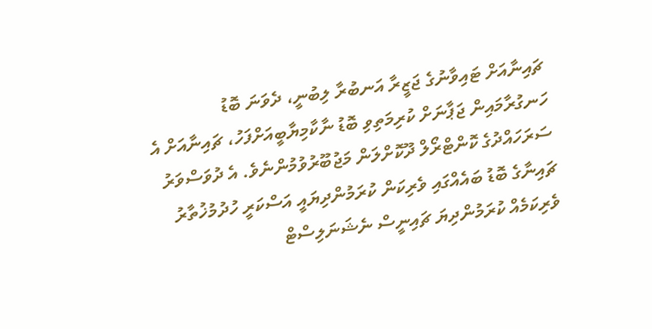ޗައިނާއަށް ޓައިވާނުގެ ޖަޒީރާ އަނބުރާ ލިބުނީ، ދެވަނަ ބޮޑު ހަނގުރާމައިން ޖަޕާނަށް ކުރިމަތިވި ބޮޑު ނާކާމިޔާބީއަށްފަހު، ޗައިނާއަށް އެ ސަރަހައްދުގެ ކޮންޓްރޯލް ދޫކޮށްލަން މަޖުބޫރުވުމުންނެވެ. އެ ދުވަސްވަރު ޗައިނާގެ ބޮޑު ބައެއްގައި ވެރިކަން ކުރަމުންދިޔައީ އަސްކަރީ ހުދުމުޚުތާރު ވެރިކަމެއް ކުރަމުންދިޔަ ޗައިނީސް ނެޝަނަލިސްޓް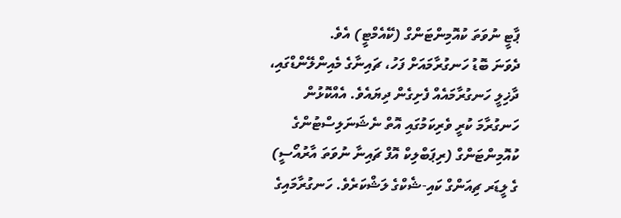ޕާޓީ ނުވަތަ ކުއޮމިންޓަންގް (ކޭއެމްޓީ) އެވެ.
ދެވަނަ ބޮޑު ހަނގުރާމައަށް ފަހު، ޗައިނާގެ މެއިންލޭންޑްގައި، ދާޚިލީ ހަނގުރާމައެއް ފެށިގެން ދިޔައެވެ. އެއްކޮޅުން ހަނގުރާމަ ކުރީ ވެރިކަމުގައި އޮތް ނެޝަނަލިސްޓުންގެ ކުއޮމިންޓަންގް (ރިޕަބްލިކް އޮފް ޗައިނާ ނުވަތަ އާރުއޯސީ) ގެ ލީޑަރ ޗިއަންގް ކައި-ޝެކްގެ ލަޝްކަރެވެ. ހަނގުރާމައިގެ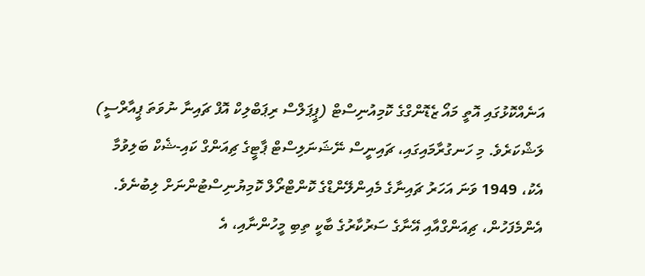އަނެއްކޮޅުގައި އޮތީ މައޯ ޒެޑޮންގްގެ ކޮމިއުނިސްޓް (ޕީޕަލްސް ރިޕަބްލިކް އޮފް ޗައިނާ ނުވަތަ ޕީއާރްސީ) ލަޝްކަރެވެ. މި ހަނގުރާމައިގައި، ޗައިނީސް ނޭޝަނަލިސްޓް ޕާޓީގެ ޗިއަންގް ކައި-ޝެކް ބަލިވުމާ އެކު، 1949 ވަނަ އަހަރު ޗައިނާގެ މެއިންލޭންޑްގެ ކޮންޓްރޯލް ކޮމިޔުނިސްޓުންނަށް ލިބުނެވެ. އެންމެފަހުން، ޗިއަންގްއާއި އޭނާގެ ސަރުކާރުގެ ބާކީ ތިބި މީހުންނާއި، އެ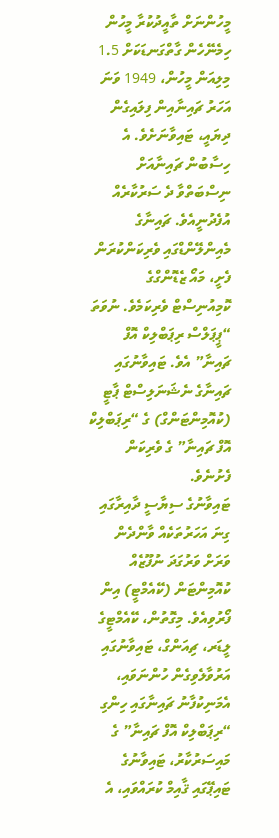މީހުންނަށް ތާއީދުކުރާ މީހުން ހިމެނޭހެން ގާތްގަނޑަކަށް 1.5 މިލިއަން މީހުން، 1949 ވަނަ އަހަރު ޗައިނާއިން ފިލައިގެން ދިޔައީ، ޓައިވާނަށެވެ. އެ ހިސާބުން ޗައިނާއަށް ނިސްބަތްވާ ދެ ސަރުކާރެއް އުފެދުނީއެވެ. ޗައިނާގެ މެއިންލޭންޑްގައި ވެރިކަންކުރަން ފެށީ، މައޯ ޒެޑޮންގްގެ ކޮމިއުނިސްޓް ވެރިކަމެވެ. ނުވަތަ “ޕީޕަލްސް ރިޕަބްލިކް އޮފް ޗައިނާ” އެވެ. ޓައިވާނުގައި ޗައިނާގެ ނެޝަނަލިސްޓް ޕާޓީ (ކުއޮމިންޓަންގް) ގެ “ރިޕަބްލިކް އޮފް ޗައިނާ” ގެ ވެރިކަން ފެށުނެވެ.
ޓައިވާނުގެ ސިޔާސީ ދާއިރާގައި ގިނަ އަހަރުތަކެއް ވާންދެން ވަރަށް ވަރުގަދަ ނުފޫޒެއް ކުއޮމިންޓަން (ކޭއެމްޓީ) އިން ފޯރުވިއެވެ. މިގޮތުން، ކޭއެމްޓީގެ ލީޑަރ، ޗިއަންގް، ޓައިވާނުގައި އަރުވާލެވިގެން ހުންނަވައި، އެމަނިކުފާނު ޗައިނާގައި ހިންގި “ރިޕަބްލިކް އޮފް ޗައިނާ” ގެ މައިސަރުކާރު، ޓައިވާނުގެ ޓައިޕޭގައި ޤާއިމް ކުރައްވައި، އެ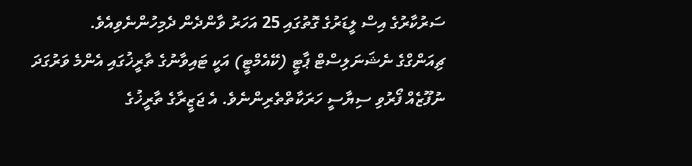ސަރުކާރުގެ އިސް ލީޑަރުގެ ގޮތުގައި 25 އަހަރު ވާންދެން ދެމިހުންނެވިއެވެ.
ޗިއަންގްގެ ނެޝަނަލިސްޓް ޕާޓީ (ކޭއެމްޓީ) އަކީ ޓައިވާނުގެ ތާރީޚުގައި އެންމެ ވަރުގަދަ ނުފޫޒެއް ފޯރުވި ސިޔާސީ ހަރަކާތްތެރިންނެވެ. އެ ޖަޒީރާގެ ތާރީޚުގެ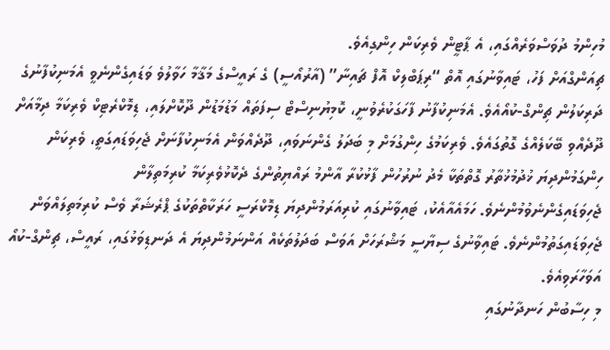މުހިންމު ދުވަސްވަރެއްގައި، އެ ޕާޓީން ވެރިކަން ހިންގިއެވެ.
ޗިއަންގްއަށް ފަހު، ޓައިވާނުގައި އޮތް “ރިޕަބްލިކް އޮފް ޗައިނާ” (އާރުއޯސީ) ގެ ރައީސްގެ މަޤާމާ ހަވާލުވެ ވަޑައިގެންނެވީ އެމަނިކުފާނުގެ ދަރިކަލުން ޗިންގް-ކުއޯއެވެ. އެމަނިކުފާނު ފާހަގަކުރެވުނީ، ކޮމިޔުނިސްޓް ސިފަތައް މަޑުމަޑުން ދޫކޮށްލައި، ޑިމޮކްރެޓިކް ވެރިކަމާ ދިމާއަށް ދޫދެއްވި ބޭކަލެއްގެ ގޮތުގައެވެ. ވެރިކަމުގެ ހިންގުމަށް މި ބަދަލު ގެންނަވައި، ދޫދެއްވަން އެމަނިކުފާނަށް ޖެހިވަޑައިގަތީ، ވެރިކަން ހިންގަމުންދިޔަ ޚުދުމުޚުތާރު ގޮތްތަކާ މެދު ނުރުހުން ފާޅުކުރާ އާންމު ރައްޔިތުންގެ ދެކޮޅުވެރިކަމާ ކުރިމަތިލާން ޖެހިވަޑައިގެންނެވުމުންނެވެ. ހަމައެއާއެކު، ޓައިވާނުގައި ކުރިއަރަމުންދިޔަ ޑިމޮކްރަސީ ހަރަކާތްތަކުގެ ޕްރެޝަރާ ވެސް ކުރިމަތިލައްވަން ޖެހިވަޑައިގަތުމުންނެވެ. ޓައިވާނުގެ ސިޔާސީ މަޝްރަހަށް އަވަސް ބަދަލުތަކެއް އަންނަމުންދިޔަ އެ ދަނޑިވަޅުގައި، ރައީސް، ޗިންގް-ކުއޯ އަވަހާރަވިއެވެ.
މި ހިސާބުން ހަނދާނުގައި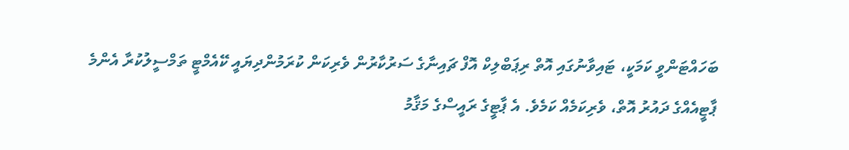ބަހައްޓަންވީ ކަމަކީ، ޓައިވާނުގައި އޮތް ރިޕަބްލިކް އޮފް ޗައިނާގެ ސަރުކާރުން ވެރިކަން ކުރަމުންދިޔައީ ކޭއެމްޓީ ތަމްސީލުކުރާ އެންމެ ޕާޓީއެއްގެ ދައުރު އޮތް، ވެރިކަމެއް ކަމެވެ. އެ ޕާޓީގެ ރައީސްގެ މަޤާމު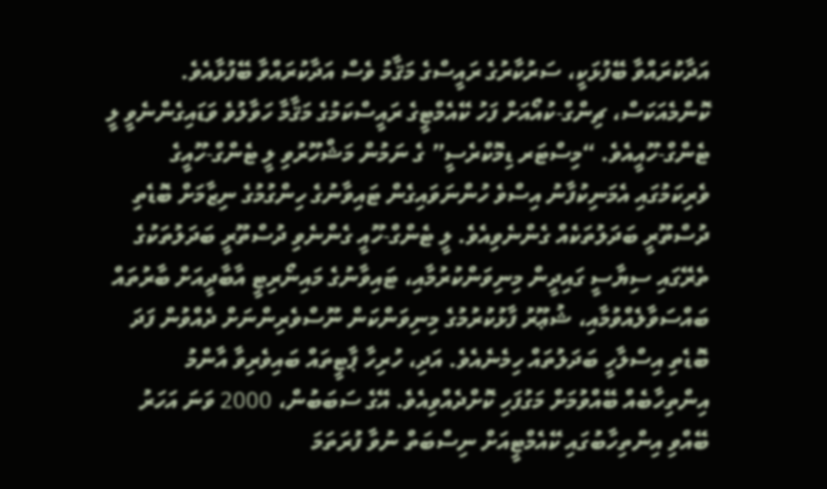އަދާކުރައްވާ ބޭފުޅަކީ، ސަރުކާރުގެ ރައީސްގެ މަޤާމު ވެސް އަދާކުރައްވާ ބޭފުޅާއެވެ.
ކޮންމެއަކަސް، ޗިންގް-ކުއޯއަށް ފަހު ކޭއެމްޓީގެ ރައީސްކަމުގެ މަޤާމާ ހަވާލުވެ ވަޑައިގެންނެވީ ލީ ޓެންގް-ހޫއީއެވެ. “މިސްޓަރ ޑިމޮކްރެސީ” ގެ ނަމުން މަޝްހޫރުވި ލީ ޓެންގް-ހޫއީގެ ވެރިކަމުގައި އެމަނިކުފާނު އިސްވެ ހުންނަވައިގެން ޓައިވާނުގެ ހިންގުމުގެ ނިޒާމަށް ބޮޑެތި ދުސްތޫރީ ބަދަލުތަކެއް ގެންނެވިއެވެ. ލީ ޓެންގް-ހޫއީ ގެންނެވި ދުސްތޫރީ ބަދަލުތަކުގެ ތެރޭގައި ސިޔާސީ ގައިދީން މިނިވަންކުރުމާއި، ޓައިވާނުގެ މައިނޯރިޓީ އާބާދީއަށް ބާރުތައް ބައްސަވާލެއްވުމާއި، ޝުޢޫރު ފާޅުކުރުމުގެ މިނިވަންކަން ނޫސްވެރިންނަށް ދެއްވުން ފަދަ ބޮޑެތި އިސްލާހީ ބަދަލުތައް ހިމެނެއެވެ. އަދި، ހުރިހާ ޕާޓީތައް ބައިވެރިވާ އާންމު އިންތިހާބެއް ބޭއްވުމަށް މަގުފަހި ކޮށްދެއްވިއެވެ. އޭގެ ސަބަބުން، 2000 ވަނަ އަހަރު ބޭއްވި އިންތިހާބުގައި ކޭއެމްޓީއަށް ނިސްބަތް ނުވާ ފުރަތަމަ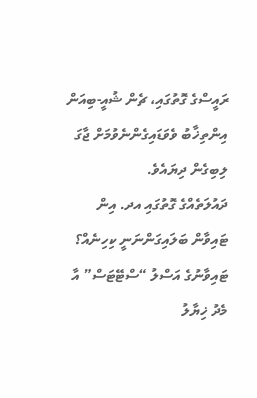ރައީސްގެ ގޮތުގައި، ޗެން ޝުއީ-ބިއަން އިންތިޚާބު ވެވަޑައިގެންނެވުމަށް ޖާގަ ލިބިގެން ދިޔައެވެ.
ދައުލަތެއްގެ ގޮތުގައި އދ. އިން ޓައިވާން ބަލައިގަންނަނީ ކިހިނެއް؟
ޓައިވާނުގެ އަސްލު “ސްޓޭޓަސް” އާ މެދު ޚިޔާލު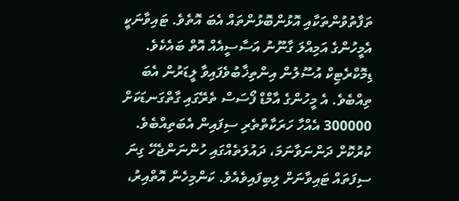ތަފާތުވުންތަކާއި އޮޅުންބޮޅުންތައް އެބަ އޮތެވެ. ޓައިވާނަކީ އެމީހުންގެ އަމިއްލަ ގާނޫނު އަސާސީއެއް އޮތް ބައެކެވެ. ޑިމޮކްރެޓިކް އުސޫލުން އިންތިޚާބުވެފައިވާ ލީޑަރުން އެބަ ތިއްބެވެ. އެ މީހުންގެ އާމްޑް ފޯސަސް ތެރޭގައި ގާތްގަނޑަކަށް 300000 އެއްހާ ހަރަކާތްތެރި ސިފައިން އެބަތިއްބެވެ. ކުރުކޮށް ދަންނަވާނަމަ، ދައުލަތެއްގައި ހުންނަންޖެހޭ ގިނަ ސިފަތައް ޓައިވާނަށް ލިބިފައިވެއެވެ. ކަންމިހެން އޮތްއިރު،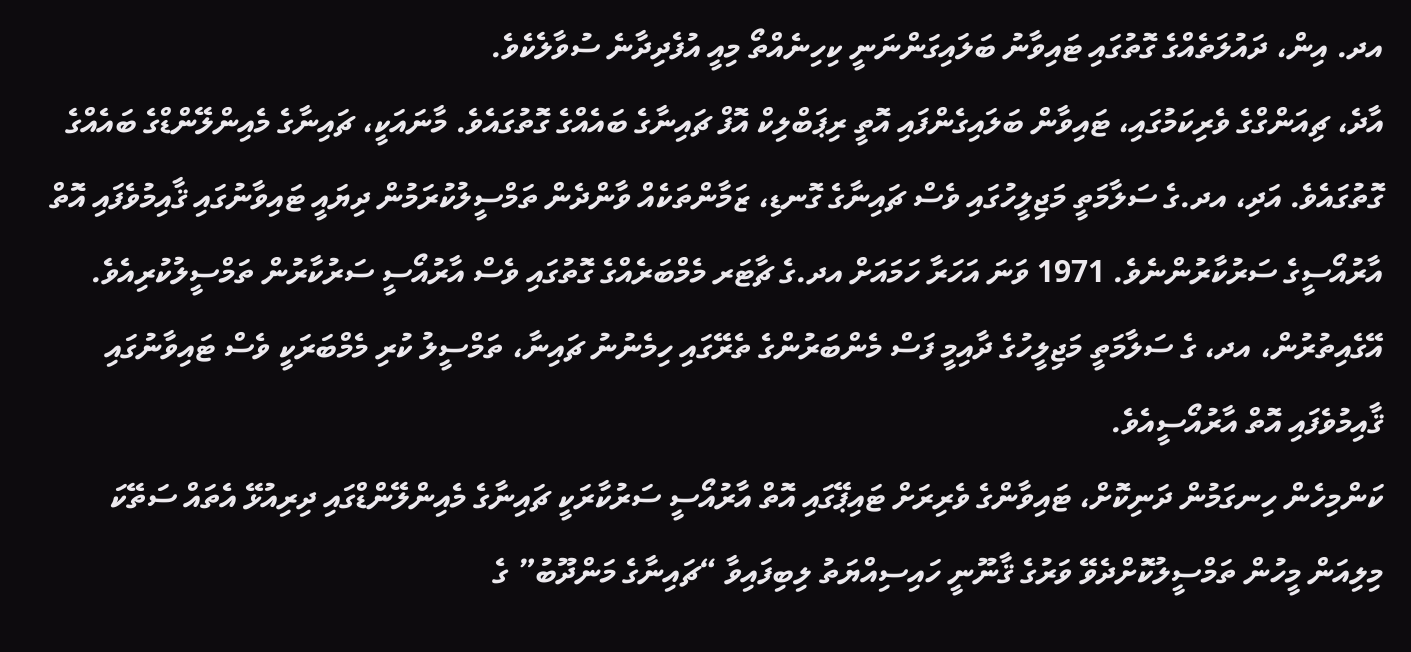އދ. އިން، ދައުލަތެއްގެ ގޮތުގައި ޓައިވާނު ބަލައިގަންނަނީ ކިހިނެއްތޯ މިއީ އުފެދިދާނެ ސުވާލެކެވެ.
އާދެ، ޗިއަންގްގެ ވެރިކަމުގައި، ޓައިވާން ބަލައިގެންފައި އޮތީ ރިޕަބްލިކް އޮފް ޗައިނާގެ ބައެއްގެ ގޮތުގައެވެ. މާނައަކީ، ޗައިނާގެ މެއިންލޭންޑްގެ ބައެއްގެ ގޮތުގައެވެ. އަދި، އދ.ގެ ސަލާމަތީ މަޖިލީހުގައި ވެސް ޗައިނާގެ ގޮނޑި، ޒަމާންތަކެއް ވާންދެން ތަމްސީލުކުރަމުން ދިޔައީ ޓައިވާނުގައި ޤާއިމުވެފައި އޮތް އާރުއޯސީގެ ސަރުކާރުންނެވެ. 1971 ވަނަ އަހަރާ ހަމައަށް އދ.ގެ ޗާޓަރ މެމްބަރެއްގެ ގޮތުގައި ވެސް އާރުއޯސީ ސަރުކާރުން ތަމްސީލުކުރިއެވެ. އޭގެއިތުރުން، އދ، ގެ ސަލާމަތީ މަޖިލީހުގެ ދާއިމީ ފަސް މެންބަރުންގެ ތެރޭގައި ހިމެނުނު ޗައިނާ، ތަމްސީލު ކުރި މެމްބަރަކީ ވެސް ޓައިވާނުގައި ޤާއިމުވެފައި އޮތް އާރުއޯސީއެވެ.
ކަންމިހެން ހިނގަމުން ދަނިކޮށް، ޓައިވާންގެ ވެރިރަށް ޓައިޕޭގައި އޮތް އާރުއޯސީ ސަރުކާރަކީ ޗައިނާގެ މެއިންލޭންޑްގައި ދިރިއުޅޭ އެތައް ސަތޭކަ މިލިއަން މީހުން ތަމްސީލުކޮށްދެވޭ ވަރުގެ ޤާނޫނީ ހައިސިއްޔަތު ލިބިފައިވާ “ޗައިނާގެ މަންދޫބު” ގެ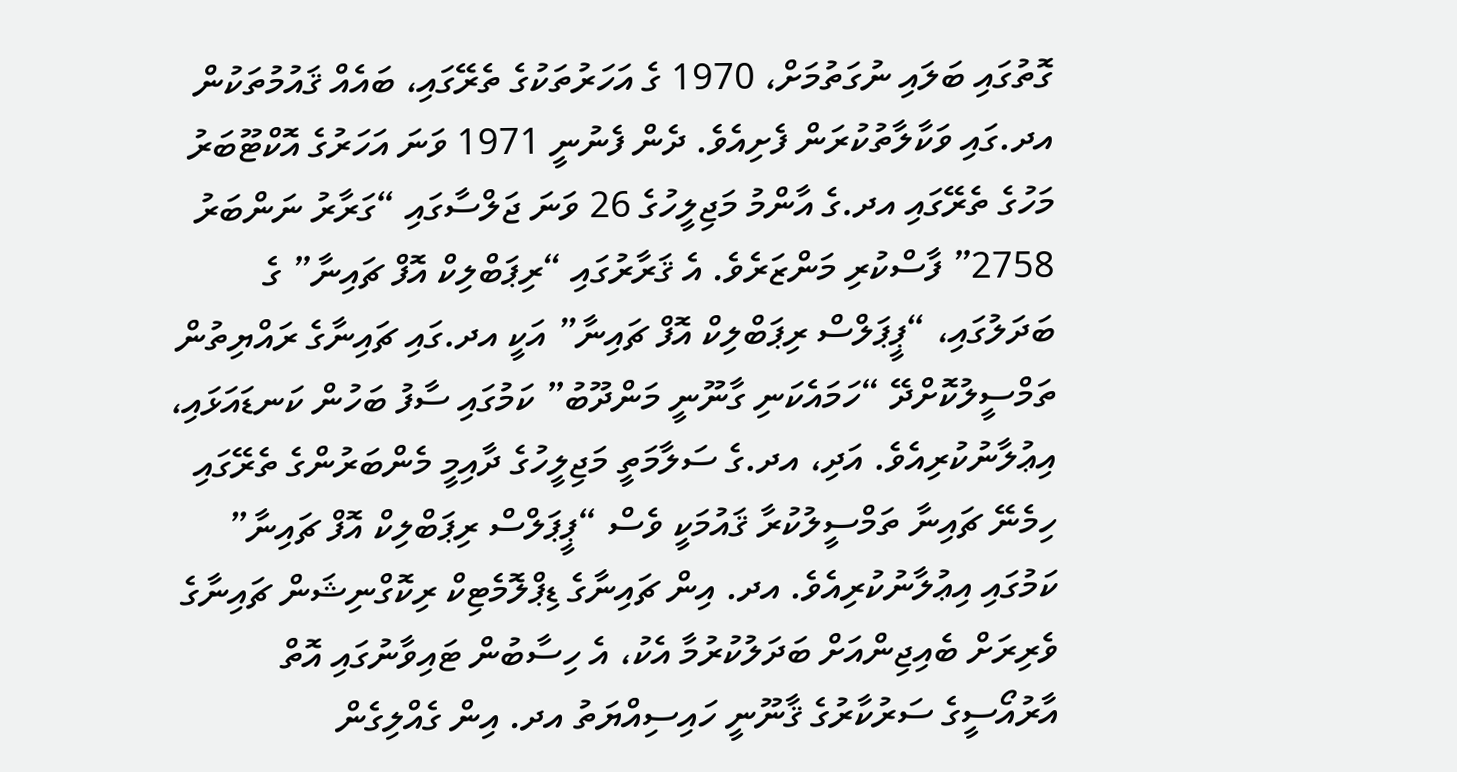ގޮތުގައި ބަލައި ނުގަތުމަށް، 1970 ގެ އަހަރުތަކުގެ ތެރޭގައި، ބައެއް ޤައުމުތަކުން އދ.ގައި ވަކާލާތުކުރަން ފެށިއެވެ. ދެން ފެނުނީ 1971 ވަނަ އަހަރުގެ އޮކްޓޫބަރު މަހުގެ ތެރޭގައި އދ.ގެ އާންމު މަޖިލީހުގެ 26 ވަނަ ޖަލްސާގައި “ގަރާރު ނަންބަރު 2758” ފާސްކުރި މަންޒަރެވެ. އެ ޤަރާރުގައި “ރިޕަބްލިކް އޮފް ޗައިނާ” ގެ ބަދަލުގައި، “ޕީޕަލްސް ރިޕަބްލިކް އޮފް ޗައިނާ” އަކީ އދ.ގައި ޗައިނާގެ ރައްޔިތުން ތަމްސީލުކޮށްދޭ “ހަމައެކަނި ގާނޫނީ މަންދޫބު” ކަމުގައި ސާފު ބަހުން ކަނޑައަޅައި، އިޢުލާނުކުރިއެވެ. އަދި، އދ.ގެ ސަލާމަތީ މަޖިލީހުގެ ދާއިމީ މެންބަރުންގެ ތެރޭގައި ހިމެނޭ ޗައިނާ ތަމްސީލުކުރާ ޤައުމަކީ ވެސް “ޕީޕަލްސް ރިޕަބްލިކް އޮފް ޗައިނާ” ކަމުގައި އިޢުލާނުކުރިއެވެ. އދ. އިން ޗައިނާގެ ޑިޕްލޮމެޓިކް ރިކޮގްނިޝަން ޗައިނާގެ ވެރިރަށް ބެއިޖިންއަށް ބަދަލުކުރުމާ އެކު، އެ ހިސާބުން ޓައިވާނުގައި އޮތް އާރުއޯސީގެ ސަރުކާރުގެ ޤާނޫނީ ހައިސިއްޔަތު އދ. އިން ގެއްލިގެން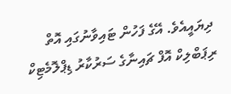ދިޔައީއެވެ. އޭގެ ފަހުން ޓައިވާނުގައި އޮތް ރިޕަބްލިކް އޮފް ޗައިނާގެ ސަރުކާރު ޑިޕްލޮމެޓިކް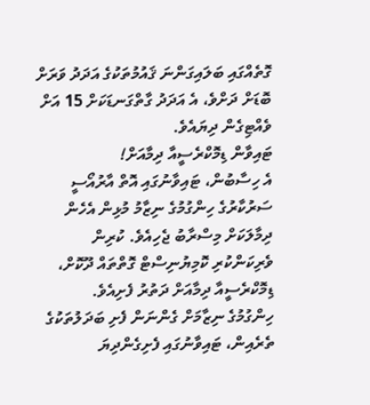ގޮތެއްގައި ބަލައިގަންނަ ޤައުމުތަކުގެ އަދަދު ވަރަށް ބޮޑަށް ދަށްވެ، އެ އަދަދު ގާތްގަނޑަކަށް 15 އަށް ވެއްޓިގެން ދިޔައެވެ.
ޓައިވާން ޑިމޮކްރެސީއާ ދިމާއަށް!
އެ ހިސާބުން، ޓައިވާނުގައި އޮތް އާރުއޯސީ ސަރުކާރުގެ ހިންގުމުގެ ނިޒާމު މުޅިން އެހެން ދިމާލަކަށް މިސްރާބު ޖެހިއެވެ. ކުރިން ވެރިކަންކުރި ކޮމިޔުނިސްޓް ގޮތްތައް ދޫކޮށް، ޑިމޮކްރެސީއާ ދިމާއަށް ދަތުރު ފެށިއެވެ.
ހިންގުމުގެ ނިޒާމަށް ގެންނަން ފެށި ބަދަލުތަކުގެ ތެރެއިން، ޓައިވާނުގައި ފެށިގެންދިޔަ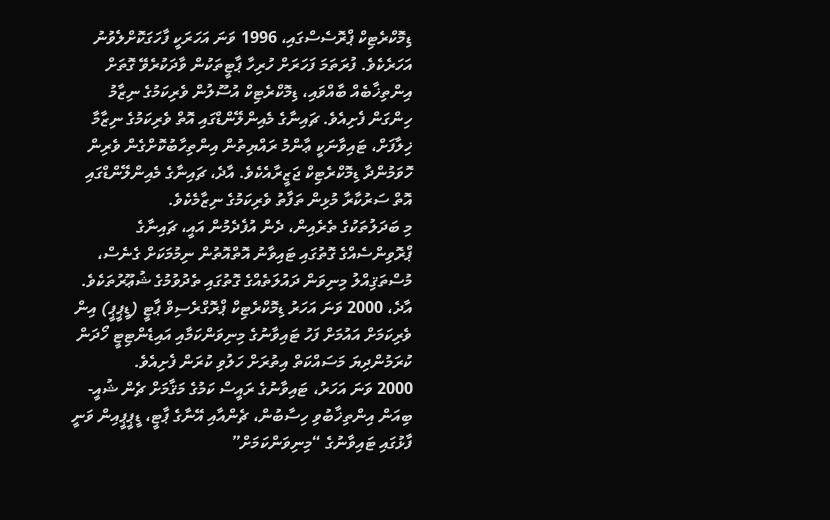ޑިމޮކްރެޓިކް ޕްރޮސެސްގައި، 1996 ވަނަ އަހަރަކީ ފާހަގަކޮށްލެވުނު އަހަރެކެވެ. ފުރަތަމަ ފަހަރަށް ހުރިހާ ޕާޓީތަކުން ވާދަކުރެވޭ ގޮތަށް އިންތިޚާބެއް ބާއްވައި، ޑިމޮކްރެޓިކް އުސޫލުން ވެރިކަމުގެ ނިޒާމު ހިންގަން ފެށިއެވެ. ޗައިނާގެ މެއިންލޭންޑްގައި އޮތް ވެރިކަމުގެ ނިޒާމާ ޚިލާފަށް، ޓައިވާނަކީ ޢާންމު ރައްޔިތުން އިންތިހާބުކޮށްގެން ވެރިން ހޮވަމުންދާ ޑިމޮކްރެޓިކް ޖަޒީރާއެކެވެ. އާދެ، ޗައިނާގެ މެއިންލޭންޑްގައި އޮތް ސަރުކާރާ މުޅިން ތަފާތު ވެރިކަމުގެ ނިޒާމެކެވެ.
މި ބަދަލުތަކުގެ ތެރެއިން، ދެން އުފެދެމުން އައީ، ޗައިނާގެ ޕްރޮވިންސެއްގެ ގޮތުގައި ޓައިވާނު އޮތްއޮތުން ނިމުމަކަށް ގެނެސް، މުސްތަޤިއްލު މިނިވަން ދައުލަތެއްގެ ގޮތުގައި ތެދުވުމުގެ ޝުޢޫރުތަކެވެ. އާދެ، 2000 ވަނަ އަހަރު ޑިމޮކްރެޓިކް ޕްރޮގްރެސިވް ޕާޓީ (ޑީޕީޕީ) އިން ވެރިކަމަށް އައުމަށް ފަހު ޓައިވާނުގެ މިނިވަންކަމާއި އައިޑެންޓިޓީ ހޯދަން ކުރަމުންދިޔަ މަސައްކަތް އިތުރަށް ހަލުވި ކުރަން ފެށިއެވެ.
2000 ވަނަ އަހަރު، ޓައިވާނުގެ ރައީސް ކަމުގެ މަޤާމަށް ޗެން ޝުއީ-ބިއަން އިންތިޚާބުވި ހިސާބުން، ޗެންއާއި އޭނާގެ ޕާޓީ، ޑީޕީޕީއިން ވަނީ ފާޅުގައި ޓައިވާނުގެ “މިނިވަންކަމަށް”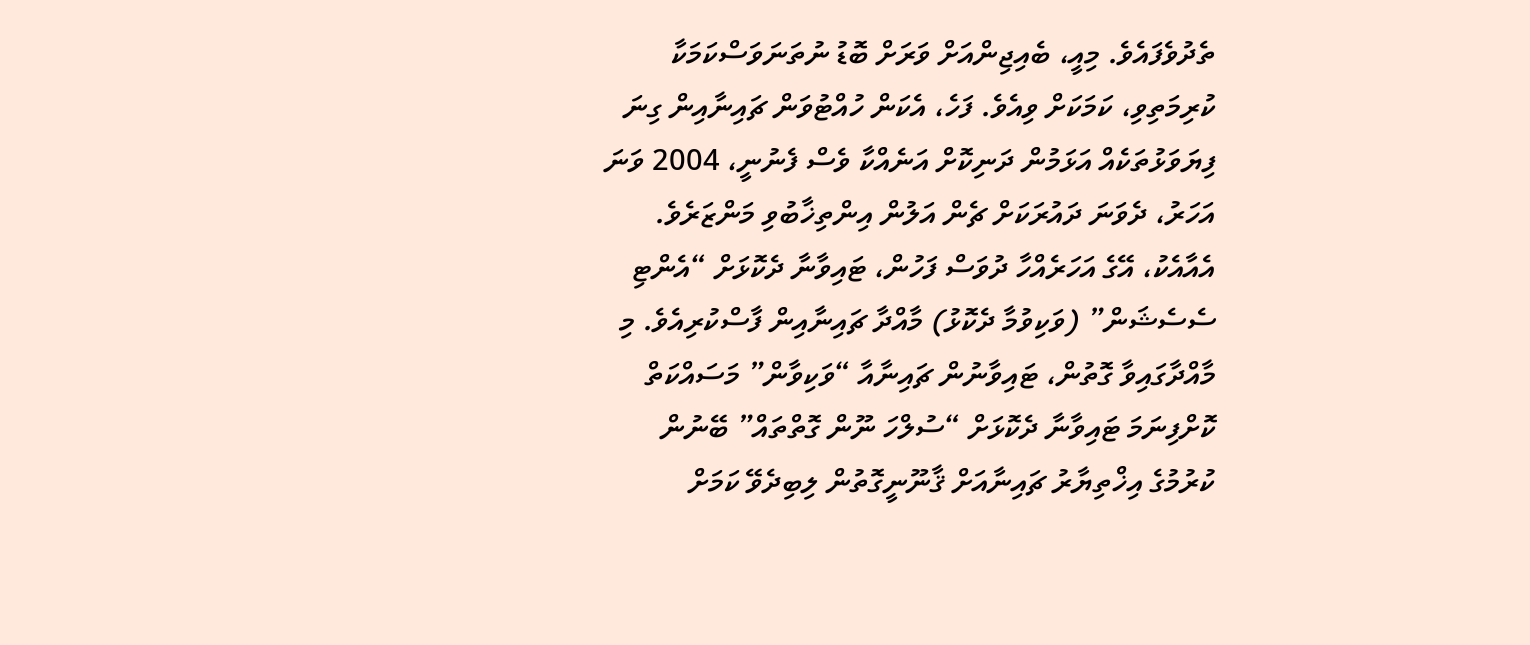ތެދުވެފައެވެ. މިއީ، ބެއިޖިންއަށް ވަރަށް ބޮޑު ނުތަނަވަސްކަމަކާ ކުރިމަތިވި، ކަމަކަށް ވިއެވެ. ފަހެ، އެކަން ހުއްޓުވަން ޗައިނާއިން ގިނަ ފިޔަވަޅުތަކެއް އަޅަމުން ދަނިކޮށް އަނެއްކާ ވެސް ފެނުނީ، 2004 ވަނަ އަހަރު، ދެވަނަ ދައުރަކަށް ޗެން އަލުން އިންތިޚާބުވި މަންޒަރެވެ. އެއާއެކު، އޭގެ އަހަރެއްހާ ދުވަސް ފަހުން، ޓައިވާނާ ދެކޮޅަށް “އެންޓި ސެސެޝަން” (ވަކިވުމާ ދެކޮޅު) މާއްދާ ޗައިނާއިން ފާސްކުރިއެވެ. މި މާއްދާގައިވާ ގޮތުން، ޓައިވާނުން ޗައިނާއާ “ވަކިވާން” މަސައްކަތް ކޮށްފިނަމަ ޓައިވާނާ ދެކޮޅަށް “ސުލްހަ ނޫން ގޮތްތައް” ބޭނުން ކުރުމުގެ އިޚްތިޔާރު ޗައިނާއަށް ޤާނޫނީގޮތުން ލިބިދެވޭ ކަމަށް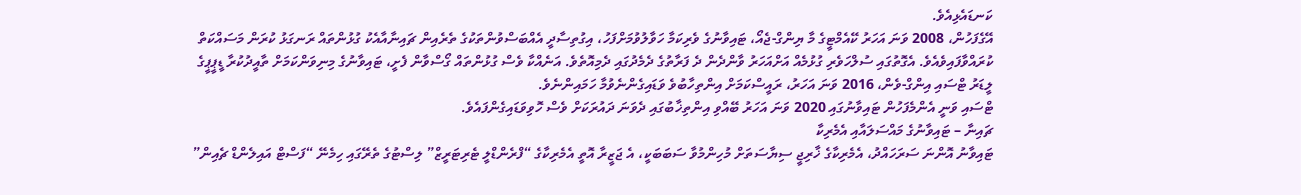ކަނޑައެޅިއެވެ.
އޭގެފަހުން، 2008 ވަނަ އަހަރު ކޭއެމްޓީގެ މާ ޔިންގް-ޖެއޯ، ޓައިވާނުގެ ވެރިކަމާ ހަވާލުވުމަށްފަހު، އިގުތިސާދީ އެއްބަސްވުންތަކުގެ ތެރެއިން ޗައިނާއާއެކު ގުޅުންތައް ރަނގަޅު ކުރަން މަސައްކަތް ކުރައްވާފައިވެއެވެ. އެގޮތުގައި ސުލްހަވެރި ގުޅުމެއް އަށްއަހަރު ވާންދެން ދެ ފަރާތުގެ ދެމެދުގައި ދެމިއޮތެވެ. އަނެއްކާ ވެސް ގުޅުންތައް ގޯސްވާން ފެށީ، ޓައިވާނުގެ މިނިވަންކަމަށް ތާއީދުކުރާ ޑީޕީޕީގެ ލީޑަރު ޓްސައި އިންގް-ވެން، 2016 ވަނަ އަހަރު، ރައީސްކަމަށް އިންތިހާބުވެ ވަޑައިގެންނެވުމާ ހަމައިންނެވެ.
ޓްސައި ވަނީ އެންމެފަހުން ޓައިވާނުގައި 2020 ވަނަ އަހަރު ބޭއްވި އިންތިޚާބުގައި ދެވަނަ ދައުރަކަށް ވެސް ހޮވިވަޑައިގެންފައެވެ.
ޗައިނާ – ޓައިވާނުގެ މައްސަލައާއި އެމެރިކާ
ޓައިވާނު އޮންނަ ސަރަހައްދު، އެމެރިކާގެ ޚާރިޖީ ސިޔާސަތަށް މުހިންމުވާ ސަބަބަކީ، އެ ޖަޒީރާ އޮތީ އެމެރިކާގެ “ފްރެންޑްލީ ޓެރިޓަރީޒް” ލިސްޓުގެ ތެރޭގައި ހިމެނޭ “ފަސްޓް އައިލެންޑް ޗެއިން”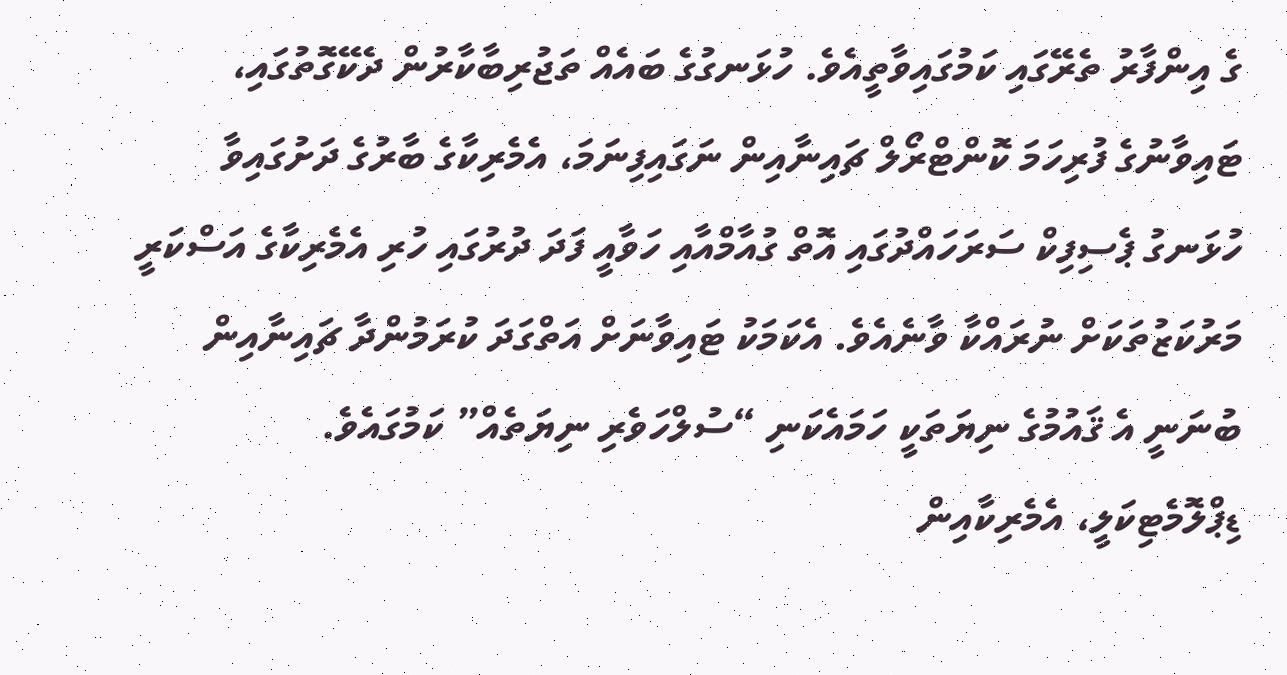ގެ އިންފާރު ތެރޭގައި ކަމުގައިވާތީއެވެ. ހުޅަނގުގެ ބައެއް ތަޖުރިބާކާރުން ދެކޭގޮތުގައި، ޓައިވާނުގެ ފުރިހަމަ ކޮންޓްރޯލް ޗައިނާއިން ނަގައިފިނަމަ، އެމެރިކާގެ ބާރުގެ ދަށުގައިވާ ހުޅަނގު ޕެސިފިކް ސަރަހައްދުގައި އޮތް ގުއާމްއާއި ހަވާއީ ފަދަ ދުރުގައި ހުރި އެމެރިކާގެ އަސްކަރީ މަރުކަޒުތަކަށް ނުރައްކާ ވާނެއެވެ. އެކަމަކު ޓައިވާނަށް އަތްގަދަ ކުރަމުންދާ ޗައިނާއިން ބުނަނީ އެ ޤައުމުގެ ނިޔަތަކީ ހަމައެކަނި “ސުލްހަވެރި ނިޔަތެއް” ކަމުގައެވެ.
ޑިޕްލޮމެޓިކަލީ، އެމެރިކާއިން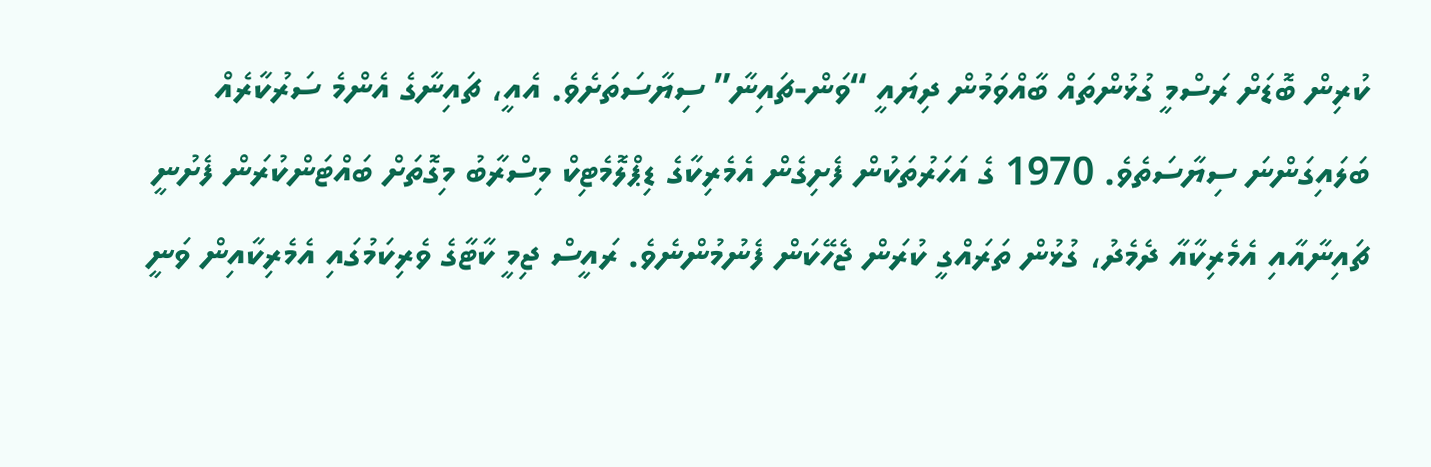ކުރިން ބޮޑަށް ރަސްމީ ގުޅުންތައް ބާއްވަމުން ދިޔައީ “ވަން-ޗައިނާ” ސިޔާސަތަށެވެ. އެއީ، ޗައިނާގެ އެންމެ ސަރުކާރެއް ބަލައިގަންނަ ސިޔާސަތެވެ. 1970 ގެ އަހަރުތަކުން ފެށިގެން އެމެރިކާގެ ޑިޕްލޮމެޓިކް މިސްރާބު މިގޮތަށް ބައްޓަންކުރަން ފެށުނީ ޗައިނާއާއި އެމެރިކާއާ ދެމެދު، ގުޅުން ތަރައްގީ ކުރަން ޖެހޭކަން ފެނުމުންނެވެ. ރައީސް ޖިމީ ކާޓާގެ ވެރިކަމުގައި އެމެރިކާއިން ވަނީ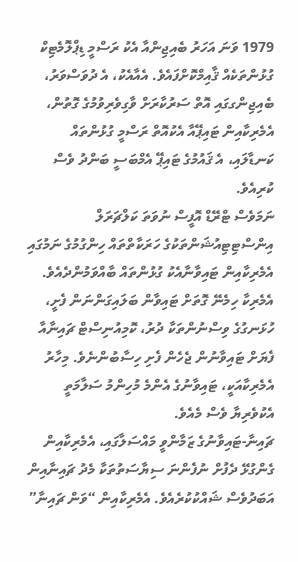1979 ވަނަ އަހަރު ބެއިޖިންއާ އެކު ރަސްމީ ޑިޕްލޮމެޓިކް ގުޅުންތަކެއް ޤާއިމްކޮށްފައެވެ. އެއާއެކު، އެ ދުވަސްވަރު، ބެއިޖިންގގައި އޮތް ސަރުކާރަށް ވާގިވެރިވުމުގެ ގޮތުން، އެމެރިކާއިން ޓައިޕޭއާ އެކުއޮތް ރަސްމީ ގުޅުންތައް ކަނޑާލައި، އެ ޤައުމުގެ ޓައިޕޭ އެމްބަސީ ބަންދު ވެސް ކުރިއެވެ.
ނަމަވެސް ޓްރޭޑް އޮފީސް ނުވަތަ ކަލްޗަރަލް އިންސްޓިޓިއުޝަންތަކުގެ ހަރަކާތްތައް ހިންގުމުގެ ނަމުގައި އެމެރިކާއިން ޓައިވާނާއެކު ގުޅުންތައް ބާއްވަމުންދެއެވެ.
އެމެރިކާ ހިމެނޭ ގޮތަށް ޓައިވާން ބަލައިގަންނަން ފެށީ، ހުޅަނގުގެ ވިސްނުންތަކާ ދުރު، ކޮމިއުނިސްޓް ޗައިނާއާ ފެޔަށް ޓައިވާނުން ޖެހެން ފެށި ހިސާބުންނެވެ. މިހާރު އެމެރިކާއަކީ، ޓައިވާނުގެ އެންމެ މުހިންމު ސަލާމަތީ އެކުވެރިޔާ ވެސް މެއެވެ.
ޗައިނާ-ޓައިވާނުގެ ޒަމާންވީ މައްސަލާގައި، އެމެރިކާއިން ގެންގުޅޭ ދެފުށް ނުފެންނަ ސިޔާސަތުތަކާ މެދު ޗައިނާއިން އަބަދުވެސް ޝައްކުކުރެއެވެ. އެމެރިކާއިން “ވަން ޗައިނާ”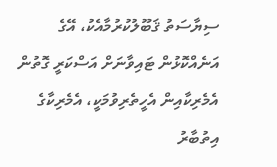ސިޔާސަތު ޤަބޫލުކުރުމާއެކު، އޭގެ އަނެއްކޮޅުން ޓައިވާނަށް އަސްކަރީ ގޮތުން އެމެރިކާއިން އެހީތެރިވުމަކީ، އެމެރިކާގެ އިތުބާރު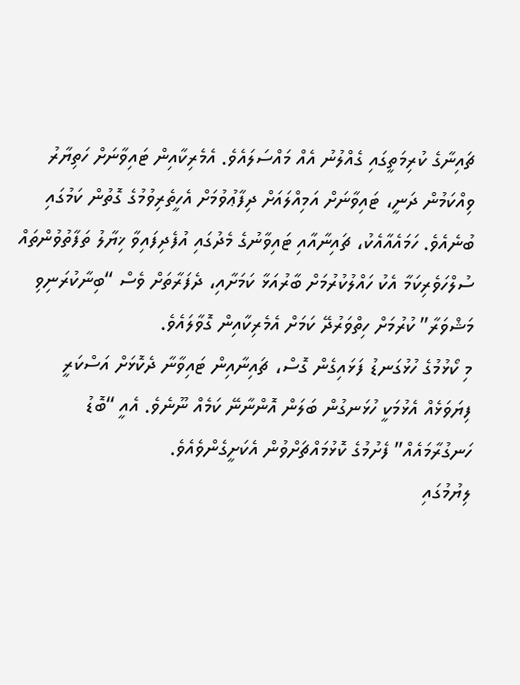ޗައިނާގެ ކުރިމަތީގައި ގެއްލުނު އެއް މައްސަލައެވެ. އެމެރިކާއިން ޓައިވާނަށް ހަތިޔާރު ވިއްކަމުން ދަނީ، ޓައިވާނަށް އަމިއްލައަށް ދިފާޢުވުމަށް އެހީތެރިވުމުގެ ގޮތުން ކަމުގައި ބުނެއެވެ. ހަމައެއާއެކު، ޗައިނާއާއި ޓައިވާނުގެ މެދުގައި އުފެދިފައިވާ ޚިޔާލު ތަފާތުވުންތައް ސުލްހަވެރިކަމާ އެކު ހައްލުކުރުމަށް ބާރުއަޅާ ކަމަށާއި، ދެފަރާތަށް ވެސް “ބިނާކުރަނިވި މަޝްވަރާ” ކުރުމަށް ހިތްވަރުދޭ ކަމަށް އެމެރިކާއިން ގޮވާލައެވެ.
މި ކޯޅުމުގެ ހުޅުގަނޑު ފަޅައިގެން ގޮސް، ޗައިނާއިން ޓައިވާނާ ދެކޮޅަށް އަސްކަރީ ފިޔަވަޅެއް އެޅުމަކީ ހުޅަނގުން ބަލަން އޮންނާނޭ ކަމެއް ނޫނެވެ. އެއީ “ބޮޑު ހަނގުރާމައެއް” ފެށުމުގެ ކޮޅުމައްޗަށްވުން އެކަށީގެންވެއެވެ.
ލިޔުމުގައި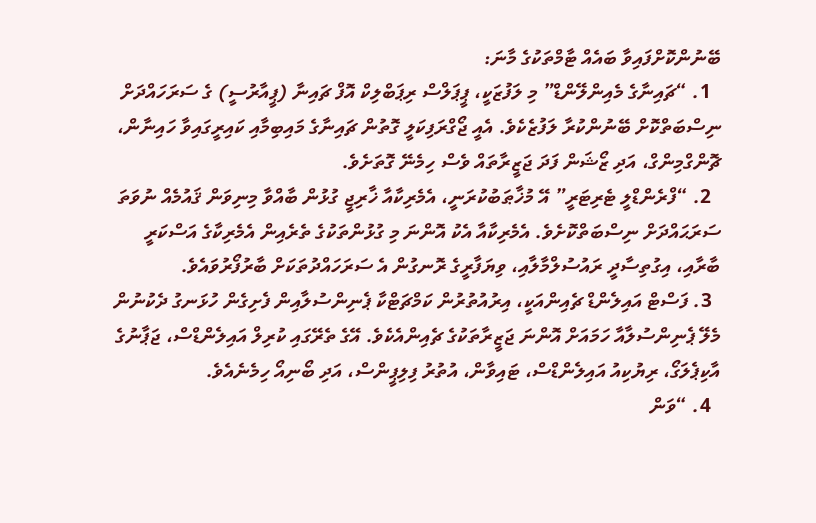ބޭނުންކޮށްފައިވާ ބައެއް ޓާމްތަކުގެ މާނަ:
  1. “ޗައިނާގެ މެއިންލޭންޑް” މި ލަފުޒަކީ، ޕީޕަލްސް ރިޕަބްލިކް އޮފް ޗައިނާ (ޕީއާރުސީ) ގެ ސަރަހައްދަށް ނިސްބަތްކޮށް ބޭނުންކުރާ ލަފުޒެކެވެ. އެއީ ޖޯގްރަފިކަލީ ގޮތުން ޗައިނާގެ މައިބިމާއި ކައިރީގައިވާ ހައިނާން، ޗޮންގްމިންގް، އަދި ޒޯޝަން ފަދަ ޖަޒީރާތައް ވެސް ހިމެނޭ ގޮތަށެވެ.
  2. “ފްރެންޑްލީ ޓެރިޓަރީ” އޭ މުޚާޠަބުކުރަނީ، އެމެރިކާއާ ޚާރިޖީ ގުޅުން ބާއްވާ މިނިވަން ޤައުމެއް ނުވަތަ ސަރަޙައްދަށް ނިސްބަތްކޮށެވެ. އެމެރިކާއާ އެކު އޮންނަ މި ގުޅުންތަކުގެ ތެރެއިން އެމެރިކާގެ އަސްކަރީ ބާރާއި، އިގުތިސާދީ ރައުސުލްމާލާއި، ވިޔަފާރީގެ ރޮނގުން އެ ސަރަހައްދުތަކަށް ބާރުފޯރުވައެވެ.
  3. ފަސްޓް އައިލެންޑް ޗެއިންއަކީ، އިރުއުތުރުން ކަމްޗަޓްކާ ޕެނިންސުލާއިން ފެށިގެން ހުޅަނގު ދެކުނުން މެލޭ ޕެނިންސުލާއާ ހަމައަށް އޮންނަ ޖަޒީރާތަކުގެ ޗެއިންއެކެވެ. އޭގެ ތެރޭގައި ކުރިލް އައިލެންޑްސް، ޖަޕާނުގެ އާކިޕެލަގޯ، ރިޔުކިއު އައިލެންޑްސް، ޓައިވާން، އުތުރު ފިލިޕީންސް، އަދި ބޯނިއޯ ހިމެނެއެވެ.
  4. “ވަން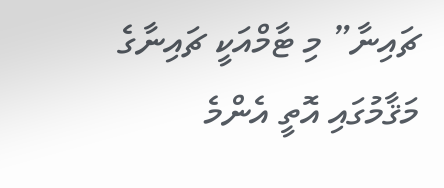ޗައިނާ” މި ޓާމްއަކީ ޗައިނާގެ މަޤާމުގައި އޮތީ އެންމެ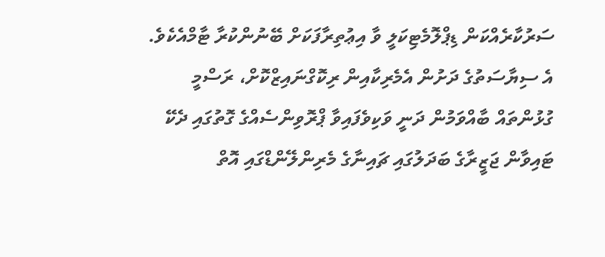ސަރުކާރެއްކަން ޑިޕްލޮމެޓިކަލީ ވާ އިޢުތިރާފަކަށް ބޭނުންކުރާ ޓާމްއެކެވެ. އެ ސިޔާސަތުގެ ދަށުން އެމެރިކާއިން ރިކޮގްނައިޒްކޮށް، ރަސްމީ ގުޅުންތައް ބާއްވަމުން ދަނީ ވަކިވެފައިވާ ޕްރޮވިންސެއްގެ ގޮތުގައި ދެކޭ ޓައިވާން ޖަޒީރާގެ ބަދަލުގައި ޗައިނާގެ މެރިންލޭންޑްގައި އޮތް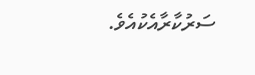ސަރުކާރާއެކުއެވެ.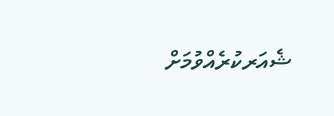ޝެއަރކުރެއްވުމަށް